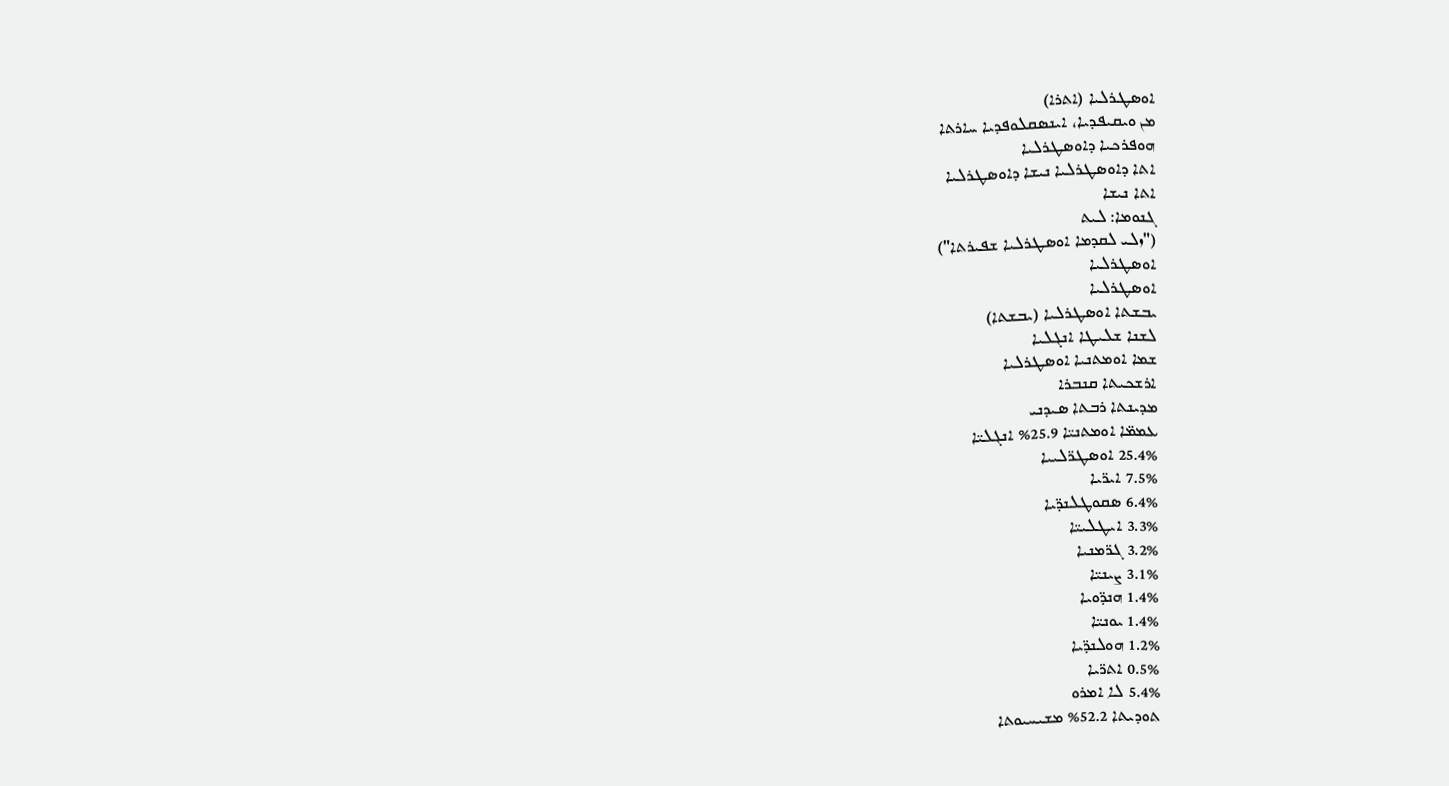ܐܘܣܛܪܠܝܐ (ܐܬܪܐ)
ܡܢ ܘܝܩܝܦܕܝܐ، ܐܝܢܣܩܠܘܦܕܝܐ ܚܐܪܬܐ
ܗܘܦܪܟܝܐ ܕܐܘܣܛܪܠܝܐ
ܐܬܐ ܕܐܘܣܛܪܠܝܐ ܢܝܫܐ ܕܐܘܣܛܪܠܝܐ
ܐܬܐ ܢܝܫܐ
ܓܢܘܡܐ: ܠܝܬ
("ܙܠܝ ܠܩܕܡܐ ܐܘܣܛܪܠܝܐ ܫܦܝܪܬܐ")
ܐܘܣܛܪܠܝܐ
ܐܘܣܛܪܠܝܐ
ܝܒܫܬܐ ܐܘܣܛܪܠܝܐ (ܝܒܫܬܐ)
ܠܫܢܐ ܫܠܝܛܐ ܐܢܓܠܝܐ
ܫܡܐ ܐܘܡܬܢܝܐ ܐܘܣܛܪܠܝܐ
ܐܪܫܟܝܬܐ ܩܢܒܪܐ
ܡܕܝܢܬܐ ܪܒܬܐ ܣܝܕܢܝ
ܥܡܡ̈ܐ ܐܘܡܬܢܝ̈ܐ 25.9% ܐܢܓܠܝ̈ܐ
25.4% ܐܘܣܛܪ̈ܠܝܝܐ
7.5% ܐܝܪ̈ܝܐ
6.4% ܣܩܘܛܠܢܕ̈ܝܐ
3.3% ܐܝܛܠܝܝ̈ܐ
3.2% ܓܪ̈ܡܢܝܐ
3.1% ܨܝܢܝ̈ܐ
1.4% ܗܢܕ̈ܘܝܐ
1.4% ܝܘܢܝ̈ܐ
1.2% ܗܘܠܢܕ̈ܝܐ
0.5% ܐܬܪ̈ܝܐ
5.4% ܠܐ ܐܡܪܘ
ܬܘܕܝܬܐ 52.2% ܡܫܝܚܝܘܬܐ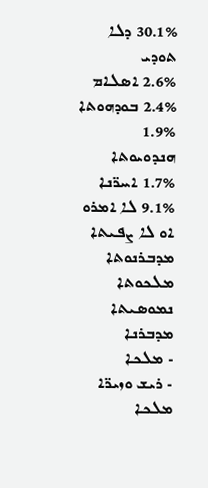30.1% ܕܠܐ ܬܘܕܝ
2.6% ܐܣܠܐܡ
2.4% ܒܘܕܗܘܬܐ
1.9% ܗܢܕܘܝܘܬܐ
1.7% ܐܚܪ̈ܢܐ
9.1% ܠܐ ܐܡܪܘ ܐܘ ܠܐ ܨܦܝܬܐ
ܡܕܒܪܢܘܬܐ ܡܠܟܘܬܐ ܢܡܘܣܝܬܐ
ܡܕܒܪܢܐ
- ܡܠܟܐ
- ܪܝܫ ܘܙܝܪ̈ܐ
ܡܠܟܐ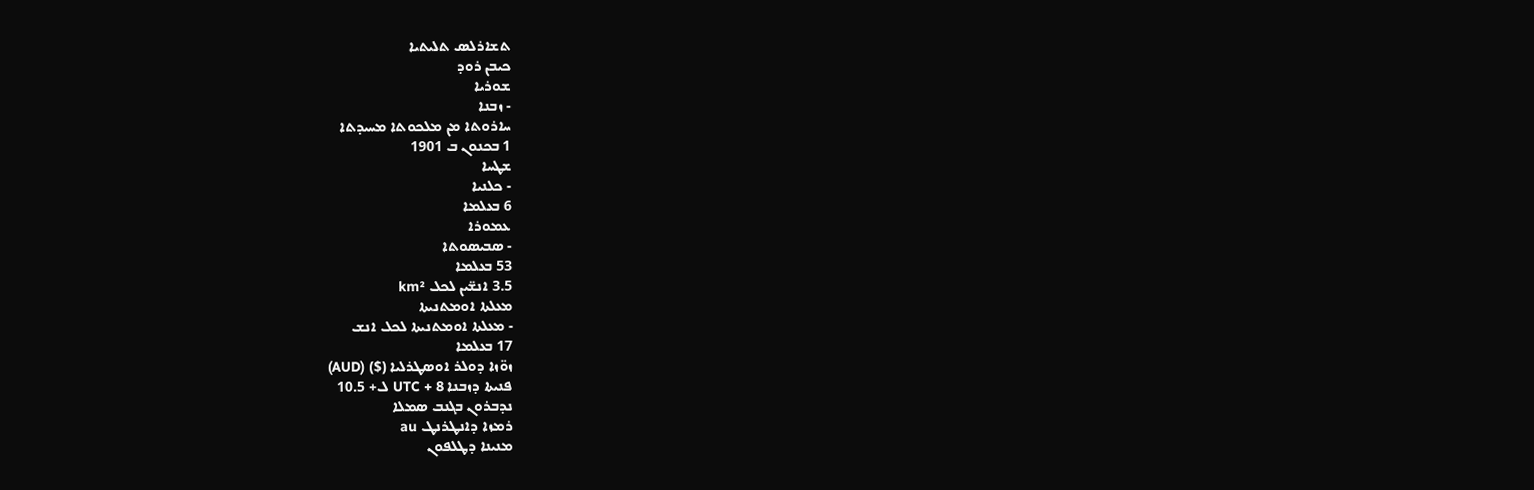ܬܫܐܪܠܣ ܬܠܝܬܝܐ
ܟܝܒܢ ܪܘܕ
ܫܘܪܝܐ
- ܙܒܢܐ
ܚܐܪܘܬܐ ܡܢ ܡܠܟܘܬܐ ܡܚܝܕܬܐ
1 ܒܟܢܘܢ ܒ 1901
ܫܛܚܐ
- ܟܠܢܝܐ
6 ܒܥܠܡܐ
ܥܡܘܪܐ
- ܣܒܝܣܘܬܐ
53 ܒܥܠܡܐ
3.5 ܐܢܫ̈ܝܢ ܠܟܠ km²
ܡܥܠܬܐ ܐܘܡܬܢܝܬܐ
- ܡܥܠܬܐ ܐܘܡܬܢܝܬܐ ܠܟܠ ܐܢܫ
17 ܒܥܠܡܐ
ܙܘ̈ܙܐ ܕܘܠܪ ܐܘܣܛܪܠܝܐ ($) (AUD)
ܦܢܝܬܐ ܕܙܒܢܐ UTC + 8 ܠ+ 10.5
ܢܕܒܪܘܢ ܒܓܢܒ ܣܡܠܐ
ܪܡܙܐ ܕܐܢܛܪܢܛ au
ܡܢܝܢܐ ܕܛܠܦܘܢ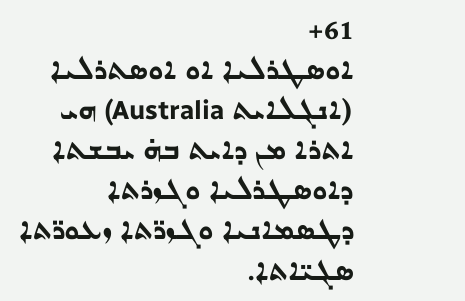61+
ܐܘܣܛܪܠܝܐ ܐܘ ܐܘܣܬܪܠܝܐ (ܐܢܓܠܐܝܬ Australia) ܗܝ ܐܬܪܐ ܡܢ ܕܐܝܬ ܒܗ̇ ܝܒܫܬܐ ܕܐܘܣܛܪܠܝܐ ܘܓܙܪܬܐ ܕܛܣܡܐܢܝܐ ܘܓܙܪ̈ܬܐ ܙܥܘܪ̈ܬܐ ܣܓܝ̈ܐܬܐ.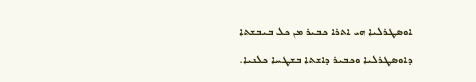ܐܘܣܛܪܠܝܐ ܗܝ ܐܬܪܐ ܟܒܝܪ ܡܢ ܟܠ ܒܝܒܫܬܐ ܕܐܘܣܛܪܠܝܐ ܘܟܒܝܪ ܕܐܫܬܐ ܒܫܛܚܐ ܟܠܢܝܐ.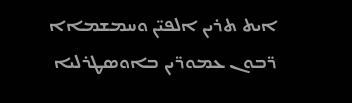ܐܝܬ ܬܪܝܢ ܐܠܦܝ̈ܢ ܘܚܡܫܡܐܐ ܪ̈ܒܘܢ ܥܡܘܪ̈ܝܢ ܒܐܘܣܛܪܠܝܐ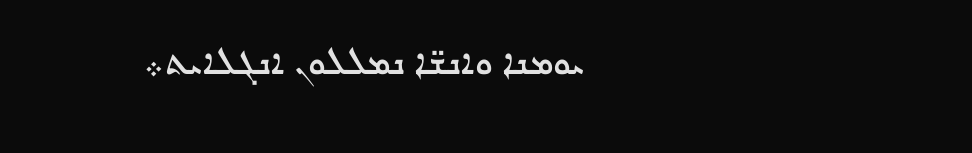ܝܘܡܢܐ ܘܐܢܫ̈ܐ ܢܡܠܠܘܢ ܐܢܓܠܐܝܬ܀